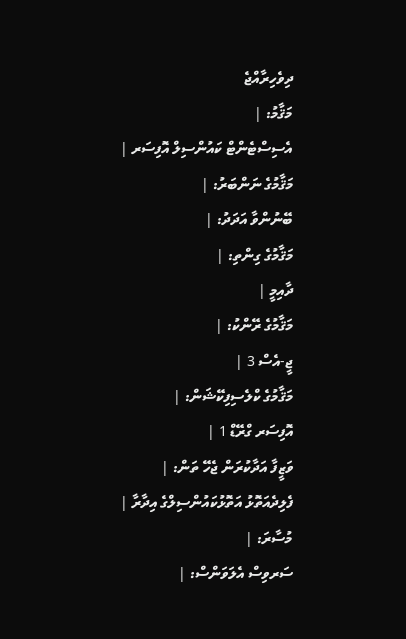ދިވެހިރާއްޖެ
މަޤާމު: |
އެސިސްޓެންޓް ކައުންސިލް އޮފިސަރ |
މަޤާމުގެ ނަންބަރު: |
ބޭނުންވާ އަދަދު: |
މަޤާމުގެ ގިންތި: |
ދާއިމީ |
މަޤާމުގެ ރޭންކު: |
ޖީ-އެސް 3 |
މަޤާމުގެ ކްލެސިފިކޭޝަން: |
އޮފިސަރ ގްރޭޑް 1 |
ވަޒީފާ އަދާކުރަން ޖެހޭ ތަން: |
ފެލިދެއަތޮޅު އަތޮޅުކައުންސިލްގެ އިދާރާ |
މުސާރަ: |
ސަރވިސް އެލަވަންސް: |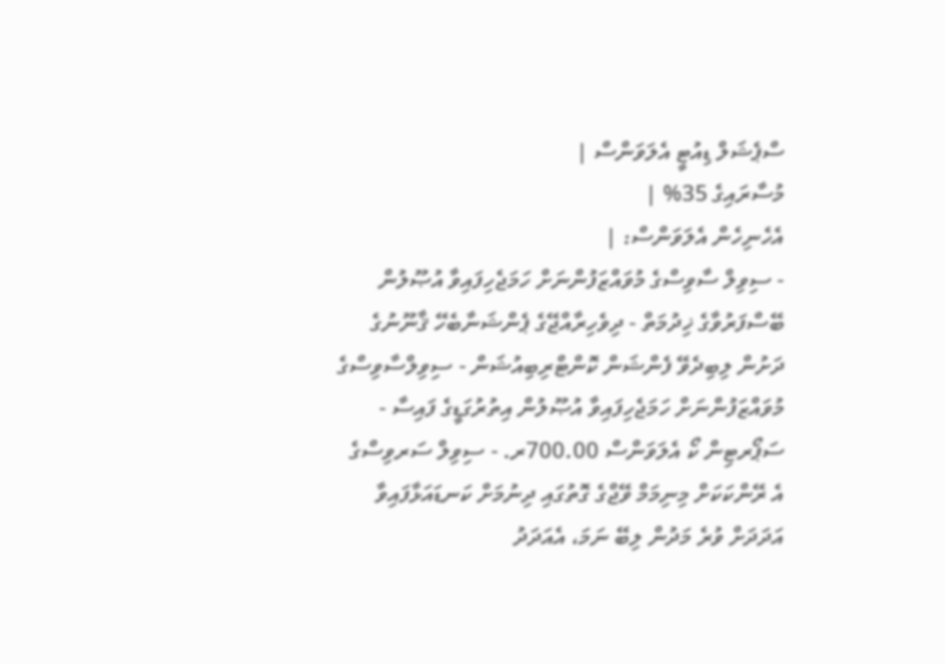ސްޕެޝަލް ޑިއުޓީ އެލަވަންސް |
މުސާރައިގެ 35% |
އެހެނިހެން އެލަވަންސް: |
- ސިވިލް ސާވިސްގެ މުވައްޒަފުންނަށް ހަމަޖެހިފައިވާ އުޞޫލުން ބޭސްފަރުވާގެ ޚިދުމަތް - ދިވެހިރާއްޖޭގެ ޕެންޝަނާބެހޭ ޤާނޫނުގެ ދަށުން ލިބިދެވޭ ފެންޝަން ކޮންޓްރިބިއުޝަން - ސިވިލްސާވިސްގެ މުވައްޒަފުންނަށް ހަމަޖެހިފައިވާ އުޞޫލުން އިތުރުގަޑީގެ ފައިސާ - ސަޕޯރޓިން ކޯ އެލަވަންސް 700.00ރ. - ސިވިލް ސަރވިސްގެ އެ ރޭންކަކަށް މިނިމަމް ވޭޖްގެ ގޮތުގައި ދިނުމަށް ކަނޑައަޅާފައިވާ އަދަދަށް ވުރެ މަދުން ލިބޭ ނަމަ، އެއަދަދު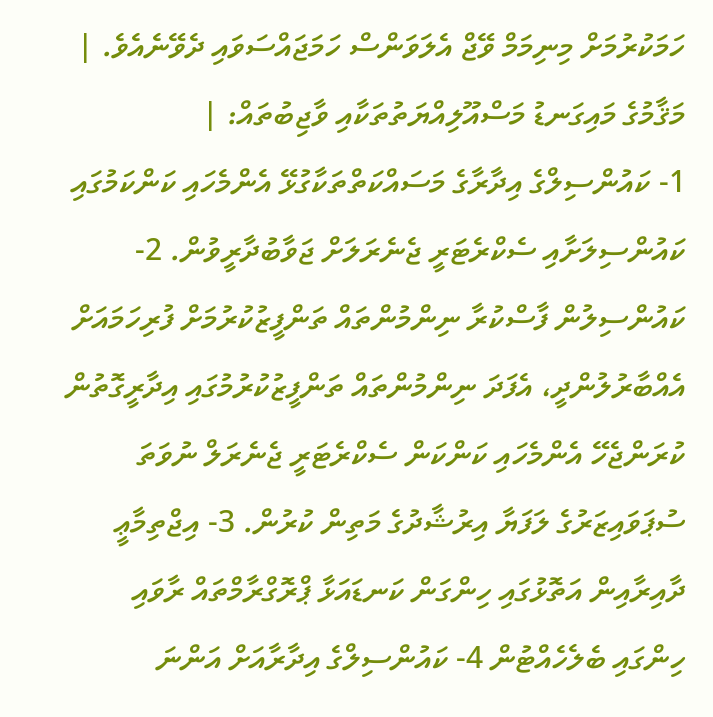ހަމަކުރުމަށް މިނިމަމް ވޭޖް އެލަވަންސް ހަމަޖައްސަވައި ދެވޭނެއެވެ. |
މަޤާމުގެ މައިގަނޑު މަސްއޫލިއްޔަތުތަކާއި ވާޖިބުތައް: |
1- ކައުންސިލްގެ އިދާރާގެ މަސައްކަތްތަކާގުޅޭ އެންމެހައި ކަންކަމުގައި ކައުންސިލަށާއި ސެކްރެޓަރީ ޖެނެރަލަށް ޖަވާބުދާރީވުން. 2- ކައުންސިލުން ފާސްކުރާ ނިންމުންތައް ތަންފީޒުކުރުމަށް ފުރިހަމައަށް އެއްބާރުލުންދީ، އެފަދަ ނިންމުންތައް ތަންފީޒުކުރުމުގައި އިދާރީގޮތުން ކުރަންޖެހޭ އެންމެހައި ކަންކަން ސެކްރެޓަރީ ޖެނެރަލް ނުވަތަ ސުޕަވައިޒަރުގެ ލަފަޔާ އިރުޝާދުގެ މަތިން ކުރުން. 3- އިޖްތިމާޢީ ދާއިރާއިން އަތޮޅުގައި ހިންގަން ކަނޑައަޅާ ޕްރޮގްރާމްތައް ރާވައި ހިންގައި ބެލެހެއްޓުން 4- ކައުންސިލްގެ އިދާރާއަށް އަންނަ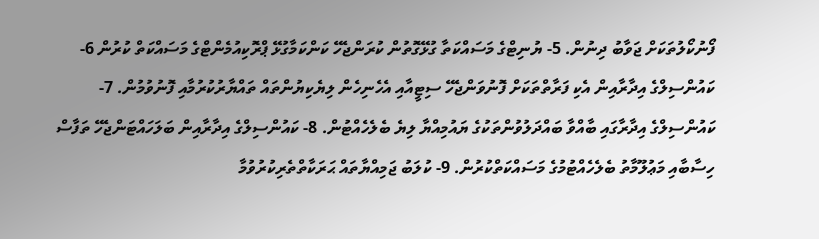ފޯނުކޯލުތަކަށް ޖަވާބު ދިނުން. 5- ޔުނިޓްގެ މަސައްކަތާ ގުޅޭގޮތުން ކުރަންޖެހޭ ކަންކަމާގުޅޭ ޕްރޮކިއުމެންޓްގެ މަސައްކަތް ކުރުން 6- ކައުންސިލްގެ އިދާރާއިން އެކި ފަރާތްތަކަށް ފޮނުވަންޖެހޭ ސިޓީއާއި އެހެނިހެން ލިޔެކިޔުންތައް ތައްޔާރުކުރުމާއި ފޮނުވުމުން. 7- ކައުންސިލްގެ އިދާރާގައި ބާއްވާ ބައްދަލުވުންތަކުގެ ޔައުމިއްޔާ ލިޔެ ބެލެހެއްޓުން. 8- ކައުންސިލްގެ އިދާރާއިން ބަލަހައްޓަންޖެހޭ ތަފާސް ހިސާބާއި މަޢުލޫމާތު ބެލެހެއްޓުމުގެ މަސައްކަތްކުރުން. 9- ކުލަބު ޖަމިއްޔާތައް ޙަރަކާތްތެރިކުރުވުމާ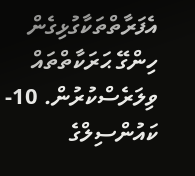އެފަރާތްތަކާގުޅިގެން ހިންގޭ ޙަރަކާތްތައް ވިލަރެސްކުރުން. 10- ކައުންސިލްގެ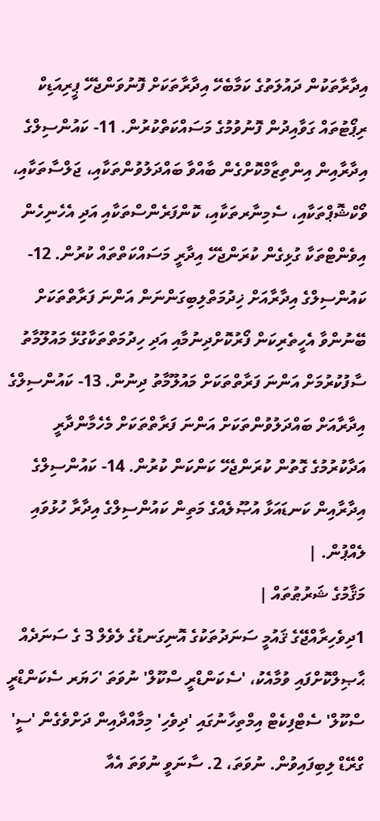އިދާރާތަކުން ދައުލަތުގެ ކަމާބެހޭ އިދާރާތަކަށް ފޮނުވަންޖެހޭ ޕީރިއަޑިކް ރިޕޯޓުތައް ގަވާއިދުން ފޮނުވުމުގެ މަސައްކަތްކުރުން. 11- ކައުންސިލްގެ އިދާރާއިން އިންތިޒާމްކޮށްގެން ބާއްވާ ބައްދަލުވުންތަކާއި، ޖަލްސާތަކާއި، ވޯކްޝޮޕްތަކާއި، ސެމިނާރތަކާއި، ކޮންފަރެންސްތަކާއި އަދި އެހެނިހެން އިވެންޓްތަކާ ގުޅިގެން ކުރަންޖެހޭ އިދާރީ މަސައްކަތްތައް ކުރުން. 12- ކައުންސިލްގެ އިދާރާއަށް ޚިދުމަތްލިބިގަންނަން އަންނަ ފަރާތްތަކަށް ބޭނުންވާ އެހީތެރިކަން ފޯރުކޮށްދިނުމާއި އަދި ހިދުމަތްތަކާގުޅޭ މައުލޫމާތު ސާފުކުރުމަށް އަންނަ ފަރާތްތަކަށް މައުލޫމާތު ދިނުން. 13- ކައުންސިލްގެ އިދާރާއަށް ބައްދަލުވުންތަކަށް އަންނަ ފަރާތްތަކަށް މެހެމާންދާރީ އަދާކުރުމުގެ ގޮތުން ކުރަންޖެހޭ ކަންކަން ކުރުން. 14- ކައުންސިލްގެ އިދާރާއިން ކަނޑައަޅާ އުޞޫލެއްގެ މަތިން ކައުންސިލްގެ އިދާރާ ހުޅުވައި ލެއްޕުން. |
މަޤާމުގެ ޝަރުޠުތައް |
1ދިވެހިރާއްޖޭގެ ޤައުމީ ސަނަދުތަކުގެ އޮނިގަނޑުގެ ލެވެލް 3 ގެ ސަނަދެއް ޙާޞިލްކޮށްފައި ވުމާއެކު، 'ސެކަންޑްރީ ސްކޫލް' ނުވަތަ 'ހަޔަރ ސެކަންޑްރީ ސްކޫލް' ސެޓްފިކެޓް އިމްތިހާނުގައި 'ދިވެހި' މިމާއްދާއިން ދަށްވެގެން 'ސީ' ގްރޭޑް ލިބިފައިވުން. ނުވަތަ، 2. ސާނަވީ ނުވަތަ އެއާ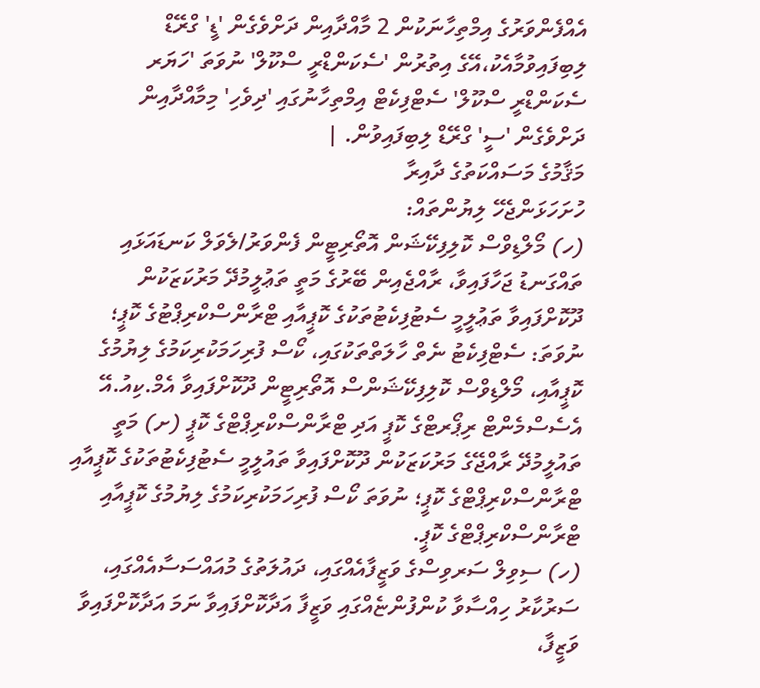އެއްފެންވަރުގެ އިމްތިހާނަކުން 2 މާއްދާއިން ދަށްވެގެން 'ޑީ' ގްރޭޑް ލިބިފައިވުމާއެކު،އޭގެ އިތުރުން 'ސެކަންޑްރީ ސްކޫލް' ނުވަތަ 'ހަޔަރ ސެކަންޑްރީ ސްކޫލް' ސެޓްފިކެޓް އިމްތިހާނުގައި 'ދިވެހި' މިމާއްދާއިން ދަށްވެގެން 'ސީ' ގްރޭޑް ލިބިފައިވުން. |
މަޤާމުގެ މަސައްކަތުގެ ދާއިރާ
ހުށަހަޅަންޖެހޭ ލިޔުންތައް:
(ހ) މޯލްޑިވްސް ކޮލިފިކޭޝަން އޮތޯރިޓީން ފެންވަރު/ލެވަލް ކަނޑައަޅައި ތައްގަނޑު ޖަހާފައިވާ، ރާއްޖެއިން ބޭރުގެ މަތީ ތަޢުލީމުދޭ މަރުކަޒަކުން ދޫކޮށްފައިވާ ތަޢުލީމީ ސެޓުފިކެޓުތަކުގެ ކޮޕީއާއި ޓްރާންސްކްރިޕްޓުގެ ކޮޕީ؛ ނުވަތަ: ސެޓްފިކެޓު ނެތް ހާލަތްތަކުގައި، ކޯސް ފުރިހަމަކުރިކަމުގެ ލިޔުމުގެ ކޮޕީއާއި، މޯލްޑިވްސް ކޮލިފިކޭޝަންސް އޮތޯރިޓީން ދޫކޮށްފައިވާ އެމް.ކިއު.އޭ އެސެސްމެންޓް ރިޕޯރޓްގެ ކޮޕީ އަދި ޓްރާންސްކްރިޕްޓްގެ ކޮޕީ (ށ) މަތީ ތައުލީމުދޭ ރާއްޖޭގެ މަރުކަޒަކުން ދޫކޮށްފައިވާ ތައުލީމީ ސެޓުފިކެޓުތަކުގެ ކޮޕީއާއި ޓްރާންސްކްރިޕްޓްގެ ކޮޕީ؛ ނުވަތަ ކޯސް ފުރިހަމަކުރިކަމުގެ ލިޔުމުގެ ކޮޕީއާއި ޓްރާންސްކްރިޕްޓްގެ ކޮޕީ.
(ހ) ސިވިލް ސަރވިސްގެ ވަޒީފާއެއްގައި، ދައުލަތުގެ މުއައްސަސާއެއްގައި، ސަރުކާރު ހިއްސާވާ ކުންފުންޏެއްގައި ވަޒީފާ އަދާކޮށްފައިވާ ނަމަ އަދާކޮށްފައިވާ ވަޒީފާ،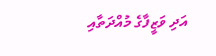އަދި ވަޒީފާގެ މުއްދަތާއި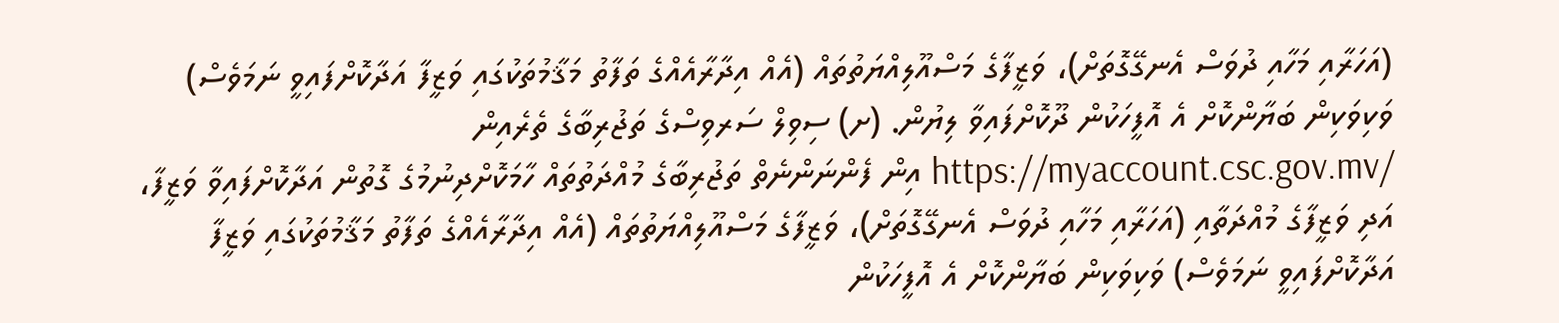(އަހަރާއި މަހާއި ދުވަސް އެނގޭގޮތަށް)، ވަޒީފާގެ މަސްއޫލިއްޔަތުތައް (އެއް އިދާރާއެއްގެ ތަފާތު މަޤާމުތަކުގައި ވަޒީފާ އަދާކޮށްފައިވީ ނަމަވެސް) ވަކިވަކިން ބަޔާންކޮށް އެ އޮފީހަކުން ދޫކޮށްފައިވާ ލިޔުން. (ށ) ސިވިލް ސަރވިސްގެ ތަޖުރިބާގެ ތެރެއިން /https://myaccount.csc.gov.mv އިން ފެންނަންނެތް ތަޖުރިބާގެ މުއްދަތުތައް ހާމަކޮށްދިނުމުގެ ގޮތުން އަދާކޮށްފައިވާ ވަޒީފާ، އަދި ވަޒީފާގެ މުއްދަތާއި (އަހަރާއި މަހާއި ދުވަސް އެނގޭގޮތަށް)، ވަޒީފާގެ މަސްއޫލިއްޔަތުތައް (އެއް އިދާރާއެއްގެ ތަފާތު މަޤާމުތަކުގައި ވަޒީފާ އަދާކޮށްފައިވީ ނަމަވެސް) ވަކިވަކިން ބަޔާންކޮށް އެ އޮފީހަކުން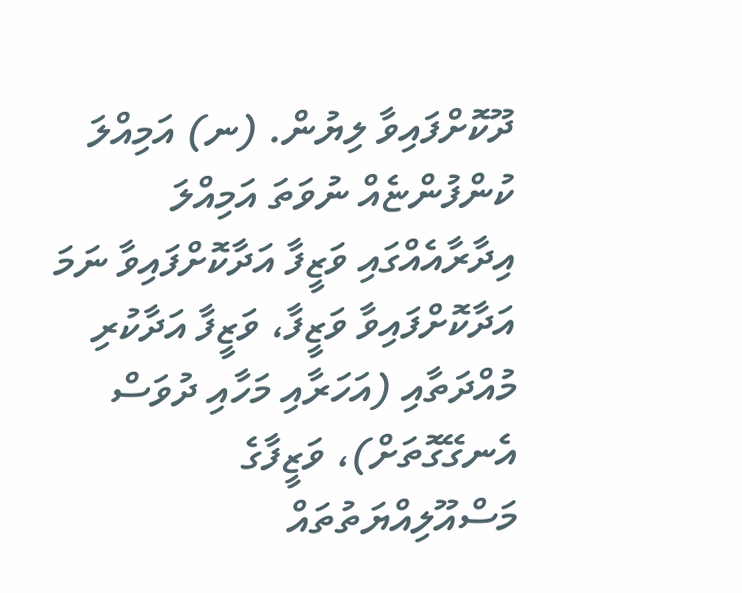ދޫކޮށްފައިވާ ލިޔުން. (ނ) އަމިއްލަ ކުންފުންޏެއް ނުވަތަ އަމިއްލަ އިދާރާއެއްގައި ވަޒީފާ އަދާކޮށްފައިވާ ނަމަ އަދާކޮށްފައިވާ ވަޒީފާ، ވަޒީފާ އަދާކުރި މުއްދަތާއި (އަހަރާއި މަހާއި ދުވަސް އެނގޭގޮތަށް)، ވަޒީފާގެ މަސްއޫލިއްޔަތުތައް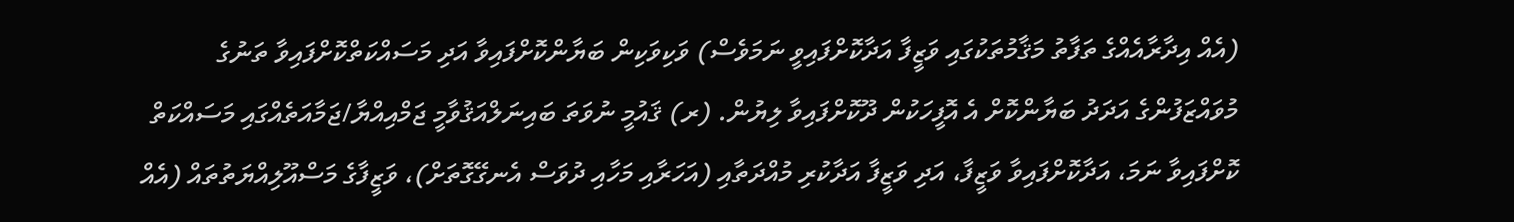(އެއް އިދާރާއެއްގެ ތަފާތު މަޤާމުތަކުގައި ވަޒީފާ އަދާކޮށްފައިވީ ނަމަވެސް) ވަކިވަކިން ބަޔާންކޮށްފައިވާ އަދި މަސައްކަތްކޮށްފައިވާ ތަނުގެ މުވައްޒަފުންގެ އަދަދު ބަޔާންކޮށް އެ އޮފީހަކުން ދޫކޮށްފައިވާ ލިޔުން. (ރ) ޤައުމީ ނުވަތަ ބައިނަލްއަޤުވާމީ ޖަމްއިއްޔާ/ޖަމާއަތެއްގައި މަސައްކަތް ކޮށްފައިވާ ނަމަ، އަދާކޮށްފައިވާ ވަޒީފާ، އަދި ވަޒީފާ އަދާކުރި މުއްދަތާއި (އަހަރާއި މަހާއި ދުވަސް އެނގޭގޮތަށް)، ވަޒީފާގެ މަސްއޫލިއްޔަތުތައް (އެއް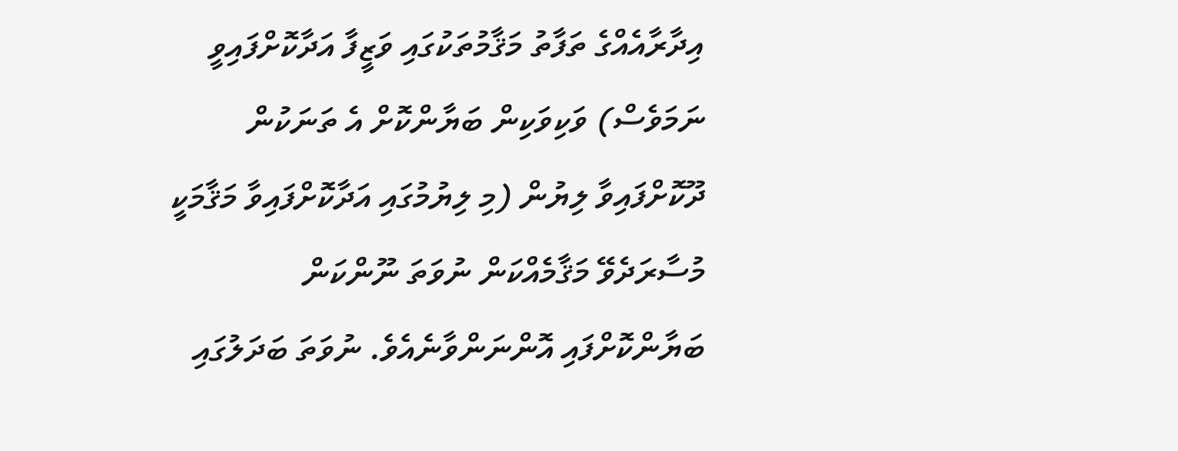އިދާރާއެއްގެ ތަފާތު މަޤާމުތަކުގައި ވަޒީފާ އަދާކޮށްފައިވީ ނަމަވެސް) ވަކިވަކިން ބަޔާންކޮށް އެ ތަނަކުން ދޫކޮށްފައިވާ ލިޔުން (މި ލިޔުމުގައި އަދާކޮށްފައިވާ މަޤާމަކީ މުސާރަދެވޭ މަޤާމެއްކަން ނުވަތަ ނޫންކަން ބަޔާންކޮށްފައި އޮންނަންވާނެއެވެ. ނުވަތަ ބަދަލުގައި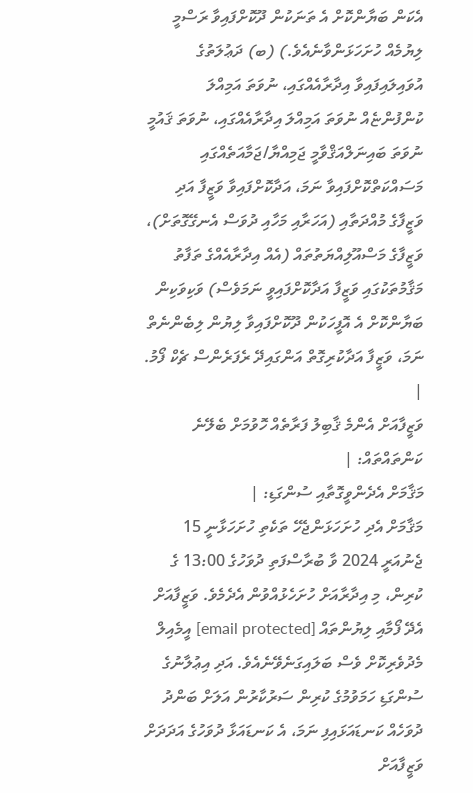އެކަން ބަޔާންކޮށް އެ ތަނަކުން ދޫކޮށްފައިވާ ރަސްމީ ލިޔުމެއް ހުށަހަޅަންވާނެއެވެ.) (ބ) ދަޢުލަތުގެ އުވައިލައިފައިވާ އިދާރާއެއްގައި، ނުވަތަ އަމިއްލަ ކުންފުންޏެއް ނުވަތަ އަމިއްލަ އިދާރާއެއްގައި، ނުވަތަ ޤައުމީ ނުވަތަ ބައިނަލްއަޤްވާމީ ޖަމިއްޔާ/ޖަމާއަތެއްގައި މަސައްކަތްކޮށްފައިވާ ނަމަ، އަދާކޮށްފައިވާ ވަޒީފާ އަދި ވަޒީފާގެ މުއްދަތާއި (އަހަރާއި މަހާއި ދުވަސް އެނގޭގޮތަށް)، ވަޒީފާގެ މަސްއޫލިއްޔަތުތައް (އެއް އިދާރާއެއްގެ ތަފާތު މަޤާމުތަކުގައި ވަޒީފާ އަދާކޮށްފައިވީ ނަމަވެސް) ވަކިވަކިން ބަޔާންކޮށް އެ އޮފީހަކުން ދޫކޮށްފައިވާ ލިޔުން ލިބެންނެތް ނަމަ، ވަޒީފާ އަދާކުރިގޮތް އަންގައިދޭ ރެފަރެންސް ޗެކް ފޯމު. |
ވަޒީފާއަށް އެންމެ ޤާބިލު ފަރާތެއް ހޮވުމަށް ބެލޭނެ ކަންތައްތައް: |
މަޤާމަށް އެދެންވީގޮތާއި ސުންގަޑި: |
މަޤާމަށް އެދި ހުށަހަޅަންޖެހޭ ތަކެތި ހުށަހަޅާނީ 15 ޖެނުއަރީ 2024 ވާ ބުރާސްފަތި ދުވަހުގެ 13:00 ގެ ކުރިން، މި އިދާރާއަށް ހުށަހެޅުއްވުން އެދެމެވެ. ވަޒީފާއަށް އެދޭ ފޯމާއި ލިޔުންތައް [email protected] އީމެއިލް މެދުވެރިކޮށް ވެސް ބަލައިގަނެވޭނެއެވެ. އަދި އިޢުލާނުގެ ސުންގަޑި ހަމަވުމުގެ ކުރިން ސަރުކާރުން އަލަށް ބަންދު ދުވަހެއް ކަނޑައަޅައިފި ނަމަ، އެ ކަނޑައަޅާ ދުވަހުގެ އަދަދަށް ވަޒީފާއަށް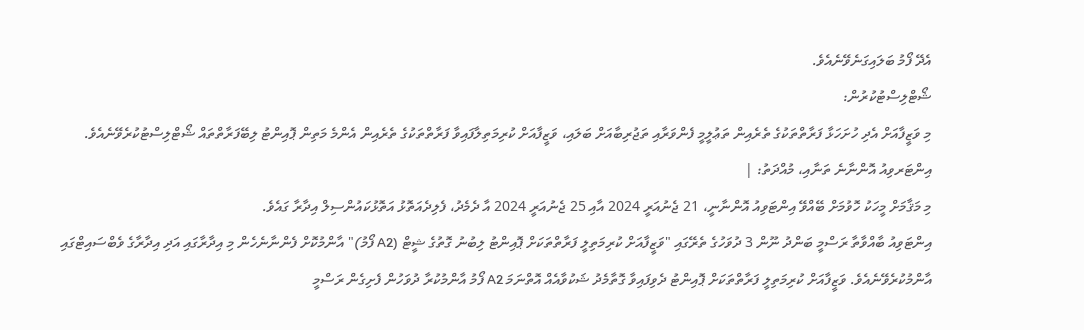އެދޭ ފޯމު ބަލައިގަނެވޭނެއެވެ.
ޝޯޓްލިސްޓުކުރުން:
މި ވަޒީފާއަށް އެދި ހުށަހަޅާ ފަރާތްތަކުގެ ތެރެއިން ތަޢުލީމީ ފެންވަރާއި ތަޖުރިބާއަށް ބަލައި، ވަޒީފާއަށް ކުރިމަތިލާފައިވާ ފަރާތްތަކުގެ ތެރެއިން އެންމެ މަތިން ޕޮއިންޓު ލިބޭފަރާތްތައް ޝޯޓްލިސްޓުކުރެވޭނެއެވެ.
އިންޓަރވިއު އޮންނާނެ ތަނާއި، މުއްދަތު: |
މި މަޤާމަށް މީހަކު ހޮވުމަށް ބޭއްވޭ އިންޓަވިއު އޮންނާނީ، 21 ޖެނުއަރީ 2024 އާއި 25 ޖެނުއަރީ 2024 އާ ދެމެދު، ފެލިދެއަތޮޅު އަތޮޅުކައުންސިލް އިދާރާ ގައެވެ.
އިންޓަވިއު ބާއްވާތާ ރަސްމީ ބަންދު ނޫން 3 ދުވަހުގެ ތެރޭގައި "ވަޒީފާއަށް ކުރިމަތިލީ ފަރާތްތަކަށް ޕޮއިންޓު ލިބުނު ގޮތުގެ ޝީޓް (A2 ފޯމު)" އާންމުކޮށް ފެންނާނެހެން މި އިދާރާގައި އަދި އިދާރާގެ ވެބްސައިޓްގައި އާންމުކުރެވޭނެއެވެ. ވަޒީފާއަށް ކުރިމަތިލީ ފަރާތްތަކަށް ޕޮއިންޓު ދެވިފައިވާ ގޮތާމެދު ޝަކުވާއެއް އޮތްނަމަ A2 ފޯމު އާންމުކުރާ ދުވަހުން ފެށިގެން ރަސްމީ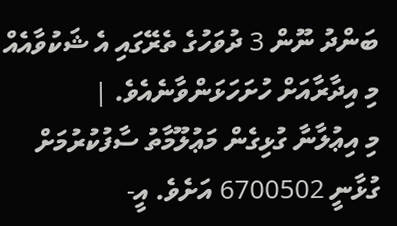ބަންދު ނޫން 3 ދުވަހުގެ ތެރޭގައި އެ ޝަކުވާއެއް މި އިދާރާއަށް ހުށަހަޅަންވާނެއެވެ. |
މި އިޢުލާނާ ގުޅިގެން މަޢުލޫމާތު ސާފުކުރުމަށް ގުޅާނީ 6700502 އަށެވެ. އީ-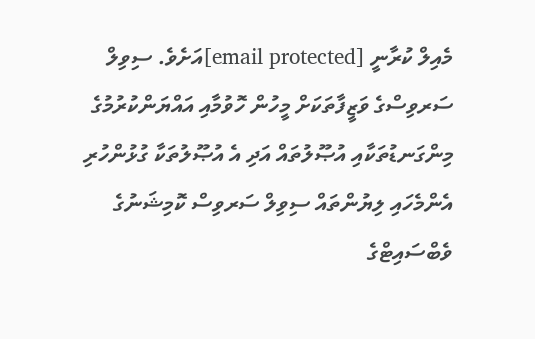މެއިލް ކުރާނީ [email protected]އަށެވެ. ސިވިލް ސަރވިސްގެ ވަޒީފާތަކަށް މީހުން ހޮވުމާއި އައްޔަންކުރުމުގެ މިންގަނޑުތަކާއި އުޞޫލުތައް އަދި އެ އުޞޫލުތަކާ ގުޅުންހުރި އެންމެހައި ލިޔުންތައް ސިވިލް ސަރވިސް ކޮމިޝަނުގެ ވެބްސައިޓްގެ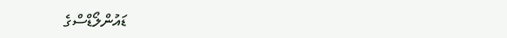ޑައުންލޯޑްސްގެ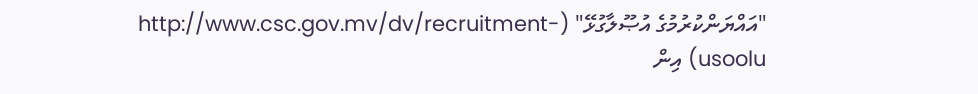"އައްޔަންކުރުމުގެ އުޞޫލާގުޅޭ" (http://www.csc.gov.mv/dv/recruitment-usoolu) އިން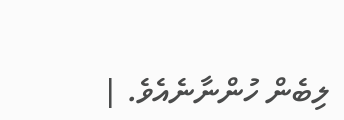ލިބެން ހުންނާނެއެވެ. |